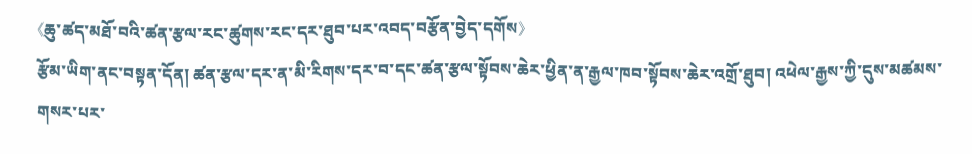《ཆུ་ཚད་མཐོ་བའི་ཚན་རྩལ་རང་ཚུགས་རང་དར་ཐུབ་པར་འབད་བརྩོན་བྱེད་དགོས》
རྩོམ་ཡིག་ནང་བསྟན་དོན། ཚན་རྩལ་དར་ན་མི་རིགས་དར་བ་དང་ཚན་རྩལ་སྟོབས་ཆེར་ཕྱིན་ན་རྒྱལ་ཁབ་སྟོབས་ཆེར་འགྲོ་ཐུབ། འཕེལ་རྒྱས་ཀྱི་དུས་མཚམས་གསར་པར་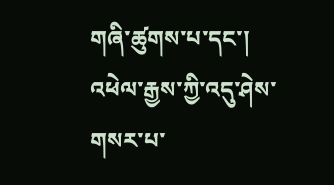གཞི་ཚུགས་པ་དང་། འཕེལ་རྒྱས་ཀྱི་འདུ་ཤེས་གསར་པ་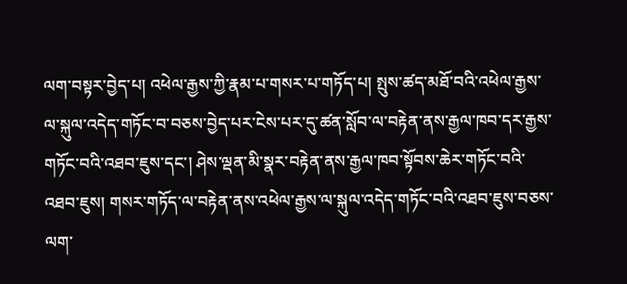ལག་བསྟར་བྱེད་པ། འཕེལ་རྒྱས་ཀྱི་རྣམ་པ་གསར་པ་གཏོད་པ། སྤུས་ཚད་མཐོ་བའི་འཕེལ་རྒྱས་ལ་སྐུལ་འདེད་གཏོང་བ་བཅས་བྱེད་པར་ངེས་པར་དུ་ཚན་སློབ་ལ་བརྟེན་ནས་རྒྱལ་ཁབ་དར་རྒྱས་གཏོང་བའི་འཐབ་ཇུས་དང་། ཤེས་ལྡན་མི་སྣར་བརྟེན་ནས་རྒྱལ་ཁབ་སྟོབས་ཆེར་གཏོང་བའི་འཐབ་ཇུས། གསར་གཏོད་ལ་བརྟེན་ནས་འཕེལ་རྒྱས་ལ་སྐུལ་འདེད་གཏོང་བའི་འཐབ་ཇུས་བཅས་ལག་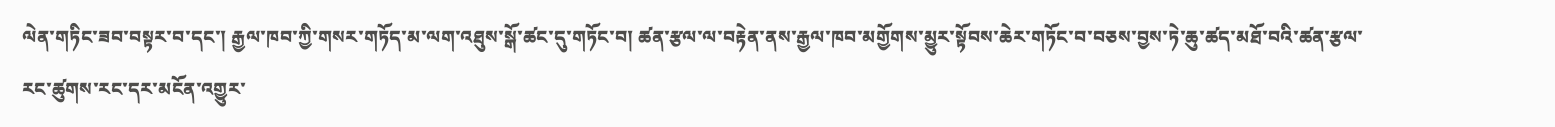ལེན་གཏིང་ཟབ་བསྟར་བ་དང་། རྒྱལ་ཁབ་ཀྱི་གསར་གཏོད་མ་ལག་འཐུས་སྒོ་ཚང་དུ་གཏོང་བ། ཚན་རྩལ་ལ་བརྟེན་ནས་རྒྱལ་ཁབ་མགྱོགས་མྱུར་སྟོབས་ཆེར་གཏོང་བ་བཅས་བྱས་ཏེ་ཆུ་ཚད་མཐོ་བའི་ཚན་རྩལ་རང་ཚུགས་རང་དར་མངོན་འགྱུར་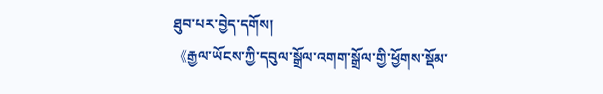ཐུབ་པར་བྱེད་དགོས།
《རྒྱལ་ཡོངས་ཀྱི་དབུལ་སྒྲོལ་འགག་སྒྲོལ་གྱི་ཕྱོགས་སྡོམ་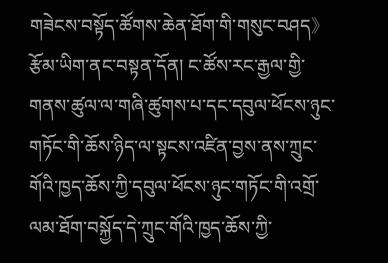གཟེངས་བསྟོད་ཚོགས་ཆེན་ཐོག་གི་གསུང་བཤད》
རྩོམ་ཡིག་ནང་བསྟན་དོན། ང་ཚོས་རང་རྒྱལ་གྱི་གནས་ཚུལ་ལ་གཞི་ཚུགས་པ་དང་དབུལ་ཕོངས་ཉུང་གཏོང་གི་ཆོས་ཉིད་ལ་སྟངས་འཛིན་བྱས་ནས་ཀྲུང་གོའི་ཁྱད་ཆོས་ཀྱི་དབུལ་ཕོངས་ཉུང་གཏོང་གི་འགྲོ་ལམ་ཐོག་བསྐྱོད་དེ་ཀྲུང་གོའི་ཁྱད་ཆོས་ཀྱི་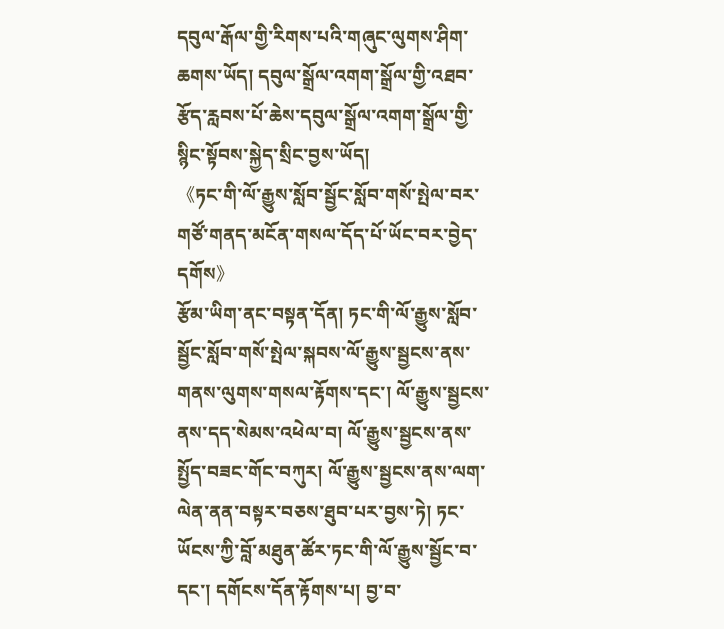དབུལ་རྒོལ་གྱི་རིགས་པའི་གཞུང་ལུགས་ཤིག་ཆགས་ཡོད། དབུལ་སྒྲོལ་འགག་སྒྲོལ་གྱི་འཐབ་རྩོད་རླབས་པོ་ཆེས་དབུལ་སྒྲོལ་འགག་སྒྲོལ་གྱི་སྙིང་སྟོབས་སྐྱེད་སྲིང་བྱས་ཡོད།
《ཏང་གི་ལོ་རྒྱུས་སློབ་སྦྱོང་སློབ་གསོ་སྤེལ་བར་གཙོ་གནད་མངོན་གསལ་དོད་པོ་ཡོང་བར་བྱེད་དགོས》
རྩོམ་ཡིག་ནང་བསྟན་དོན། ཏང་གི་ལོ་རྒྱུས་སློབ་སྦྱོང་སློབ་གསོ་སྤེལ་སྐབས་ལོ་རྒྱུས་སྦྱངས་ནས་གནས་ལུགས་གསལ་རྟོགས་དང་། ལོ་རྒྱུས་སྦྱངས་ནས་དད་སེམས་འཕེལ་བ། ལོ་རྒྱུས་སྦྱངས་ནས་སྤྱོད་བཟང་གོང་བཀུར། ལོ་རྒྱུས་སྦྱངས་ནས་ལག་ལེན་ནན་བསྟར་བཅས་ཐུབ་པར་བྱས་ཏེ། ཏང་ཡོངས་ཀྱི་བློ་མཐུན་ཚོར་ཏང་གི་ལོ་རྒྱུས་སྦྱོང་བ་དང་། དགོངས་དོན་རྟོགས་པ། བྱ་བ་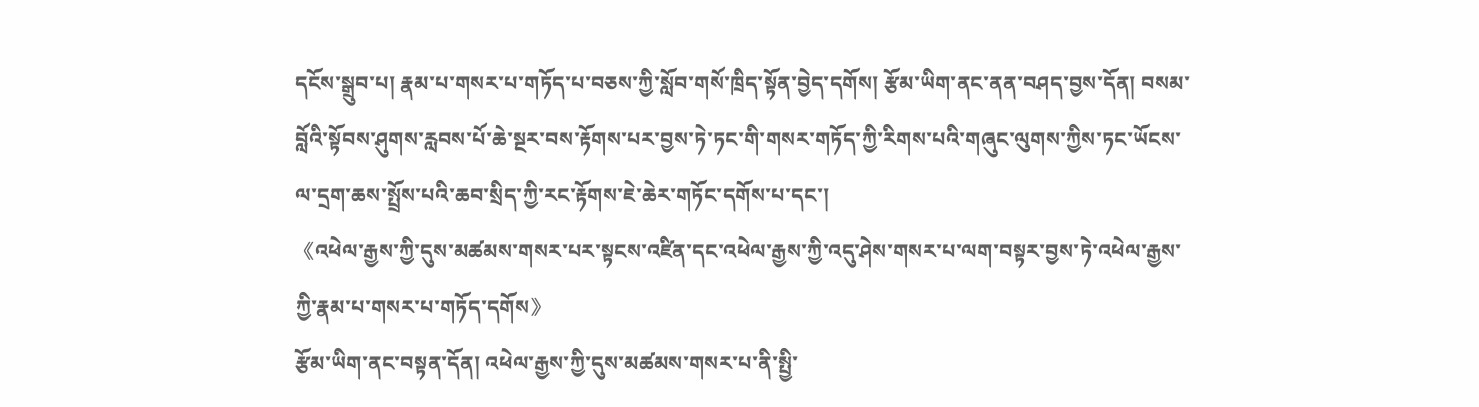དངོས་སྒྲུབ་པ། རྣམ་པ་གསར་པ་གཏོད་པ་བཅས་ཀྱི་སློབ་གསོ་ཁྲིད་སྟོན་བྱེད་དགོས། རྩོམ་ཡིག་ནང་ནན་བཤད་བྱས་དོན། བསམ་བློའི་སྟོབས་ཤུགས་རླབས་པོ་ཆེ་སྔར་བས་རྟོགས་པར་བྱས་ཏེ་ཏང་གི་གསར་གཏོད་ཀྱི་རིགས་པའི་གཞུང་ལུགས་ཀྱིས་ཏང་ཡོངས་ལ་དྲག་ཆས་སྤྲོས་པའི་ཆབ་སྲིད་ཀྱི་རང་རྟོགས་ཇེ་ཆེར་གཏོང་དགོས་པ་དང་།
《འཕེལ་རྒྱས་ཀྱི་དུས་མཚམས་གསར་པར་སྟངས་འཛིན་དང་འཕེལ་རྒྱས་ཀྱི་འདུ་ཤེས་གསར་པ་ལག་བསྟར་བྱས་ཏེ་འཕེལ་རྒྱས་ཀྱི་རྣམ་པ་གསར་པ་གཏོད་དགོས》
རྩོམ་ཡིག་ནང་བསྟན་དོན། འཕེལ་རྒྱས་ཀྱི་དུས་མཚམས་གསར་པ་ནི་སྤྱི་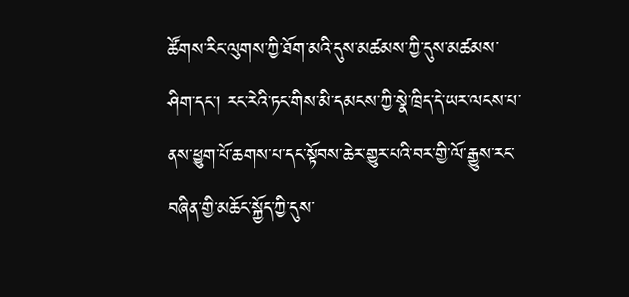ཚོགས་རིང་ལུགས་ཀྱི་ཐོག་མའི་དུས་མཚམས་ཀྱི་དུས་མཚམས་ཤིག་དང་། རང་རེའི་ཏང་གིས་མི་དམངས་ཀྱི་སྣེ་ཁྲིད་དེ་ཡར་ལངས་པ་ནས་ཕྱུག་པོ་ཆགས་པ་དང་སྟོབས་ཆེར་གྱུར་པའི་བར་གྱི་ལོ་རྒྱུས་རང་བཞིན་གྱི་མཆོང་སྐྱོད་ཀྱི་དུས་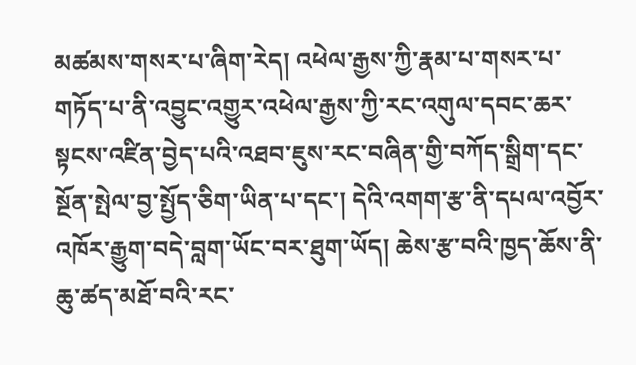མཚམས་གསར་པ་ཞིག་རེད། འཕེལ་རྒྱས་ཀྱི་རྣམ་པ་གསར་པ་གཏོད་པ་ནི་འབྱུང་འགྱུར་འཕེལ་རྒྱས་ཀྱི་རང་འགུལ་དབང་ཆར་སྟངས་འཛིན་བྱེད་པའི་འཐབ་ཇུས་རང་བཞིན་གྱི་བཀོད་སྒྲིག་དང་སྔོན་སྤེལ་བྱ་སྤྱོད་ཅིག་ཡིན་པ་དང་། དེའི་འགག་རྩ་ནི་དཔལ་འབྱོར་འཁོར་རྒྱུག་བདེ་བླག་ཡོང་བར་ཐུག་ཡོད། ཆེས་རྩ་བའི་ཁྱད་ཆོས་ནི་ཆུ་ཚད་མཐོ་བའི་རང་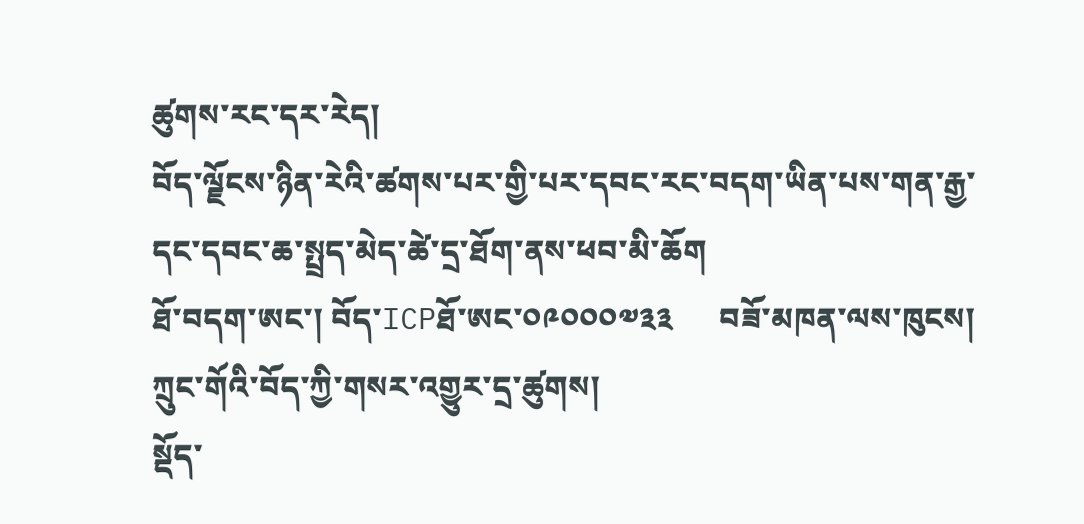ཚུགས་རང་དར་རེད།
བོད་ལྗོངས་ཉིན་རེའི་ཚགས་པར་གྱི་པར་དབང་རང་བདག་ཡིན་པས་གན་རྒྱ་དང་དབང་ཆ་སྤྲད་མེད་ཚེ་དྲ་ཐོག་ནས་ཕབ་མི་ཆོག
ཐོ་བདག་ཨང་། བོད་ICPཐོ་ཨང་༠༩༠༠༠༧༣༣      བཟོ་མཁན་ལས་ཁུངས། ཀྲུང་གོའི་བོད་ཀྱི་གསར་འགྱུར་དྲ་ཚུགས།
སྡོད་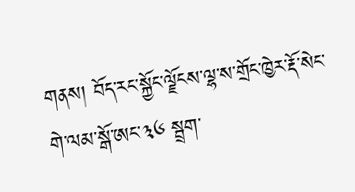གནས། བོད་རང་སྐྱོང་ལྗོངས་ལྷ་ས་གྲོང་ཁྱེར་རྡོ་སེང་གེ་ལམ་སྒོ་ཨང་༣༦ སྦྲག་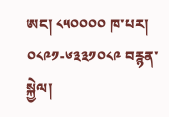ཨང། ༨༥༠༠༠༠ ཁ་པར། ༠༨༩༡-༦༣༣༡༠༨༩ བརྙན་སྐྱེལ།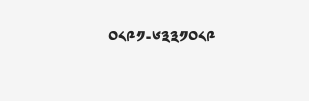༠༨༩༡-༦༣༣༡༠༨༩